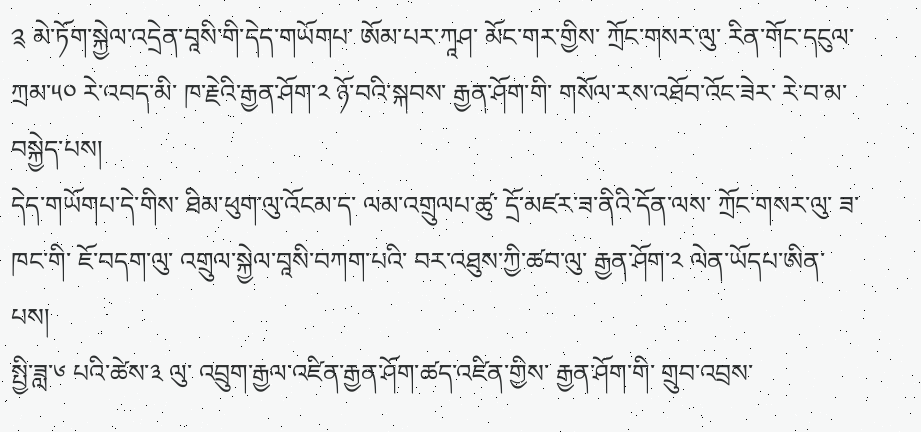༉ མེ་ཏོག་སྐྱེལ་འདྲེན་བཱསི་གི་དེད་གཡོགཔ་ ཨོམ་པར་ཀཱཤ་ མོང་གར་གྱིས་ ཀྲོང་གསར་ལུ་ རིན་གོང་དངུལ་ཀྲམ་༥༠ རེ་འབད་མི་ ཁ་རྗེའི་རྒྱན་ཤོག་༢ ཉོ་བའི་སྐབས་ རྒྱན་ཤོག་གི་ གསོལ་རས་འཐོབ་འོང་ཟེར་ རེ་བ་མ་བསྐྱེད་པས།
དེད་གཡོགཔ་དེ་གིས་ ཐིམ་ཕུག་ལུ་འོངམ་ད་ ལམ་འགྲུལཔ་ཚུ་ དྲོ་མཛར་ཟ་ནིའི་དོན་ལས་ ཀྲོང་གསར་ལུ་ ཟ་ཁང་གི་ ཇོ་བདག་ལུ་ འགྲུལ་སྐྱེལ་བཱསི་བཀག་པའི་ བར་འཐུས་ཀྱི་ཚབ་ལུ་ རྒྱན་ཤོག་༢ ལེན་ཡོདཔ་ཨིན་པས།
སྤྱི་ཟླ་༦ པའི་ཚེས་༣ ལུ་ འབྲུག་རྒྱལ་འཛིན་རྒྱན་ཤོག་ཚད་འཛིན་གྱིས་ རྒྱན་ཤོག་གི་ གྲུབ་འབྲས་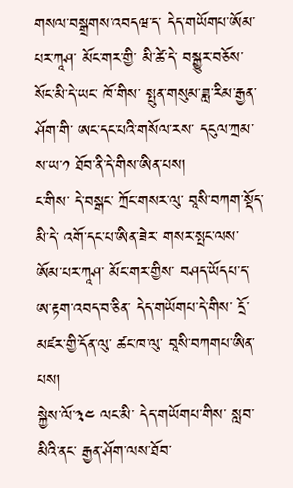གསལ་བསྒྲགས་འབདཝ་ད་ དེད་གཡོགཔ་ཨོམ་པར་ཀཱཤ་ མོང་གར་གྱི་ མི་ཚེ་དེ་ བསྒྱུར་བཅོས་སོང་མི་དེ་ཡང་ ཁོ་གིས་ སྤུན་གསུམ་ཟླ་རིམ་རྒྱན་ཤོག་གི་ ཨང་དང་པའི་གསོལ་རས་ དངུལ་ཀྲམ་ས་ཡ་༡ ཐོབ་ནི་དེ་གིས་ཨིན་པས།
ང་གིས་ དེ་བསྒང་ ཀྲོང་གསར་ལུ་ བཱསི་བཀག་སྡོད་མི་དེ་ འགོ་དང་པ་ཨིན་ཟེར་ གསར་སྤང་ལས་ ཨོམ་པར་ཀཱཤ་ མོང་གར་གྱིས་ བཤད་ཡོདཔ་ད་ ཨ་རྟག་འབད་བ་ཅིན་ དེད་གཡོགཔ་དེ་གིས་ དྲོ་མཛར་གྱི་དོན་ལུ་ ཚང་ཁ་ལུ་ བཱསི་བཀགཔ་ཨིན་པས།
སྐྱེས་ལོ་༣༤ ལང་མི་ དེད་གཡོགཔ་གིས་ སླབ་མིའི་ནང་ རྒྱན་ཤོག་ལས་ཐོབ་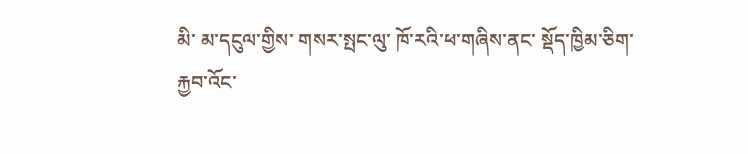མི་ མ་དངུལ་གྱིས་ གསར་སྤང་ལུ་ ཁོ་རའི་ཕ་གཞིས་ནང་ སྡོད་ཁྱིམ་ཅིག་ རྐྱབ་འོང་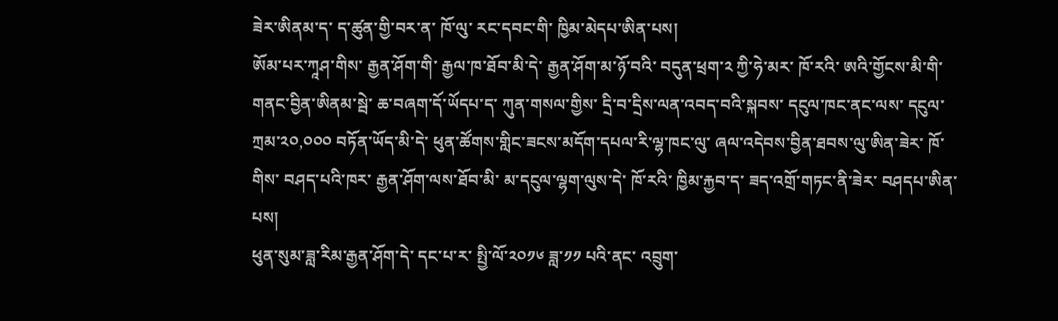ཟེར་ཨིནམ་ད་ ད་ཚུན་གྱི་བར་ན་ ཁོ་ལུ་ རང་དབང་གི་ ཁྱིམ་མེདཔ་ཨིན་པས།
ཨོམ་པར་ཀཱཤ་གིས་ རྒྱན་ཤོག་གི་ རྒྱལ་ཁ་ཐོབ་མི་དེ་ རྒྱན་ཤོག་མ་ཉོ་བའི་ བདུན་ཕྲག་༢ ཀྱི་ཧེ་མར་ ཁོ་རའི་ ཨའི་གྱོངས་མི་གི་ གནང་བྱིན་ཨིནམ་སྦེ་ ཆ་བཞག་དོ་ཡོདཔ་ད་ ཀུན་གསལ་གྱིས་ དྲི་བ་དྲིས་ལན་འབད་བའི་སྐབས་ དངུལ་ཁང་ནང་ལས་ དངུལ་ཀྲམ་༢༠,༠༠༠ བཏོན་ཡོད་མི་དེ་ ཕུན་ཚོགས་གླིང་ཟངས་མདོག་དཔལ་རི་ལྷ་ཁང་ལུ་ ཞལ་འདེབས་བྱིན་ཐབས་ལུ་ཨིན་ཟེར་ ཁོ་གིས་ བཤད་པའི་ཁར་ རྒྱན་ཤོག་ལས་ཐོབ་མི་ མ་དངུལ་ལྷག་ལུས་དེ་ ཁོ་རའི་ ཁྱིམ་རྐྱབ་ད་ ཟད་འགྲོ་གཏང་ནི་ཟེར་ བཤདཔ་ཨིན་པས།
ཕུན་སུམ་ཟླ་རིམ་རྒྱན་ཤོག་དེ་ དང་པ་ར་ སྤྱི་ལོ་༢༠༡༦ ཟླ་༡༡ པའི་ནང་ འབྲུག་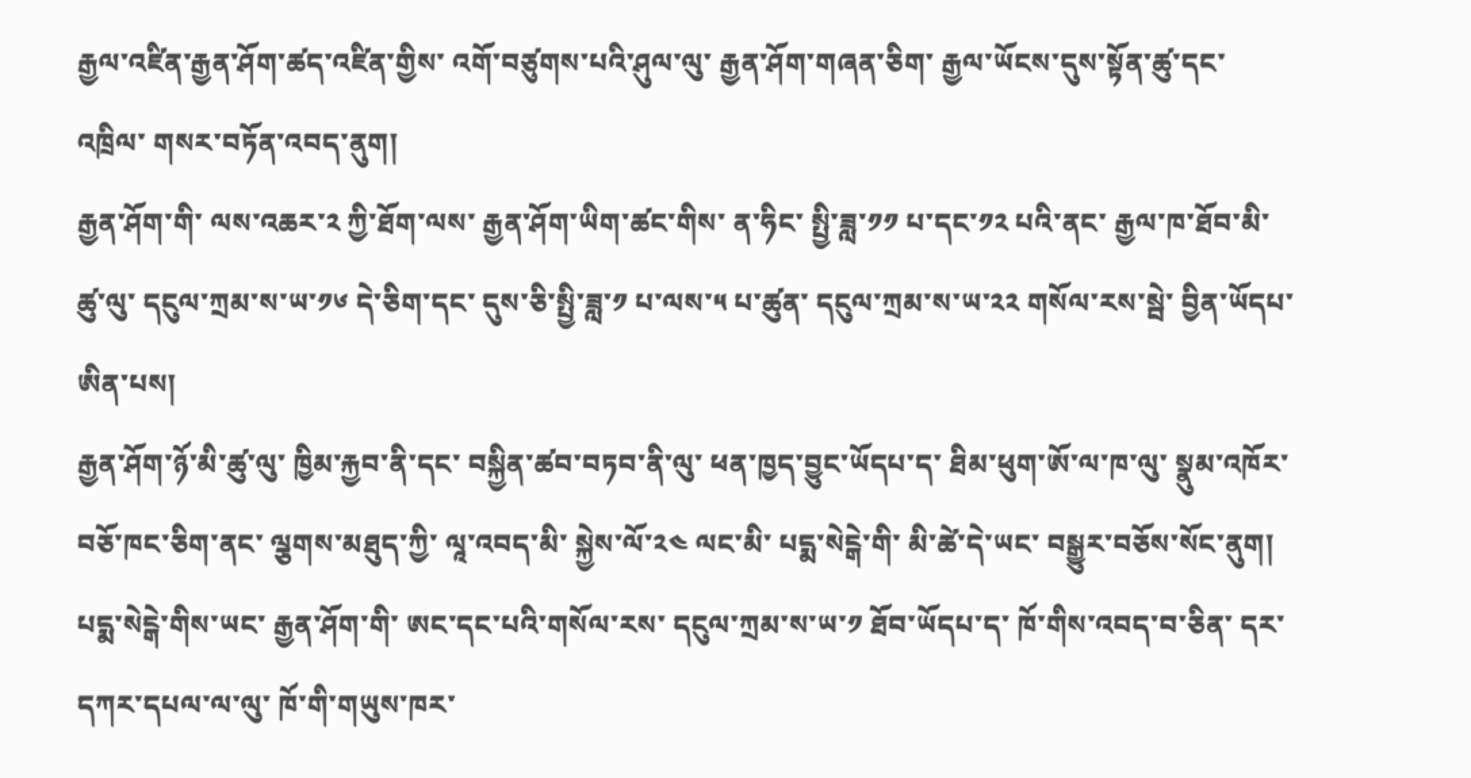རྒྱལ་འཛིན་རྒྱན་ཤོག་ཚད་འཛིན་གྱིས་ འགོ་བཙུགས་པའི་ཤུལ་ལུ་ རྒྱན་ཤོག་གཞན་ཅིག་ རྒྱལ་ཡོངས་དུས་སྟོན་ཚུ་དང་འཁྲིལ་ གསར་བཏོན་འབད་ནུག།
རྒྱན་ཤོག་གི་ ལས་འཆར་༢ ཀྱི་ཐོག་ལས་ རྒྱན་ཤོག་ཡིག་ཚང་གིས་ ན་ཧིང་ སྤྱི་ཟླ་༡༡ པ་དང་༡༢ པའི་ནང་ རྒྱལ་ཁ་ཐོབ་མི་ཚུ་ལུ་ དངུལ་ཀྲམ་ས་ཡ་༡༦ དེ་ཅིག་དང་ དུས་ཅི་སྤྱི་ཟླ་༡ པ་ལས་༥ པ་ཚུན་ དངུལ་ཀྲམ་ས་ཡ་༢༢ གསོལ་རས་སྦེ་ བྱིན་ཡོདཔ་ཨིན་པས།
རྒྱན་ཤོག་ཉོ་མི་ཚུ་ལུ་ ཁྱིམ་རྐྱབ་ནི་དང་ བསྐྱིན་ཚབ་བཏབ་ནི་ལུ་ ཕན་ཁྱད་བྱུང་ཡོདཔ་ད་ ཐིམ་ཕུག་ཨོ་ལ་ཁ་ལུ་ སྣུམ་འཁོར་བཅོ་ཁང་ཅིག་ནང་ ལྕགས་མཐུད་ཀྱི་ ལཱ་འབད་མི་ སྐྱེས་ལོ་༢༤ ལང་མི་ པདྨ་སེངྒེ་གི་ མི་ཚེ་དེ་ཡང་ བསྒྱུར་བཅོས་སོང་ནུག།
པདྨ་སེངྒེ་གིས་ཡང་ རྒྱན་ཤོག་གི་ ཨང་དང་པའི་གསོལ་རས་ དངུལ་ཀྲམ་ས་ཡ་༡ ཐོབ་ཡོདཔ་ད་ ཁོ་གིས་འབད་བ་ཅིན་ དར་དཀར་དཔལ་ལ་ལུ་ ཁོ་གི་གཡུས་ཁར་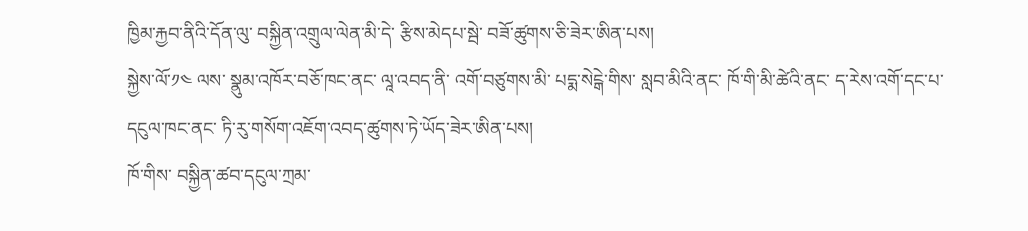ཁྱིམ་རྐྱབ་ནིའི་དོན་ལུ་ བསྐྱིན་འགྲུལ་ལེན་མི་དེ་ རྩིས་མེདཔ་སྦེ་ བཟོ་ཚུགས་ཅི་ཟེར་ཨིན་པས།
སྐྱེས་ལོ་༡༤ ལས་ སྣུམ་འཁོར་བཅོ་ཁང་ནང་ ལཱ་འབད་ནི་ འགོ་བཙུགས་མི་ པདྨ་སེངྒེ་གིས་ སླབ་མིའི་ནང་ ཁོ་གི་མི་ཚེའི་ནང་ ད་རེས་འགོ་དང་པ་ དངུལ་ཁང་ནང་ ཏི་རུ་གསོག་འཇོག་འབད་ཚུགས་ཏེ་ཡོད་ཟེར་ཨིན་པས།
ཁོ་གིས་ བསྐྱིན་ཚབ་དངུལ་ཀྲམ་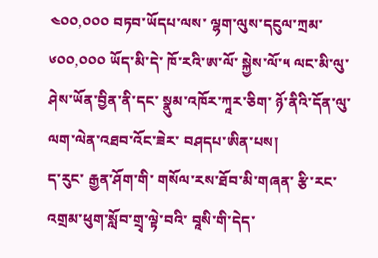༤༠༠,༠༠༠ བཏབ་ཡོདཔ་ལས་ ལྷག་ལུས་དངུལ་ཀྲམ་༦༠༠,༠༠༠ ཡོད་མི་དེ་ ཁོ་རའི་ཨ་ལོ་ སྐྱེས་ལོ་༥ ལང་མི་ལུ་ ཤེས་ཡོན་བྱིན་ནི་དང་ སྣུམ་འཁོར་ཀཱར་ཅིག་ ཉོ་ནིའི་དོན་ལུ་ ལག་ལེན་འཐབ་འོང་ཟེར་ བཤདཔ་ཨིན་པས།
ད་རུང་ རྒྱན་ཤོག་གི་ གསོལ་རས་ཐོབ་མི་གཞན་ རྩི་རང་འགྲམ་ཕུག་སློབ་གྲྭ་ལྟེ་བའི་ བཱསི་གི་དེད་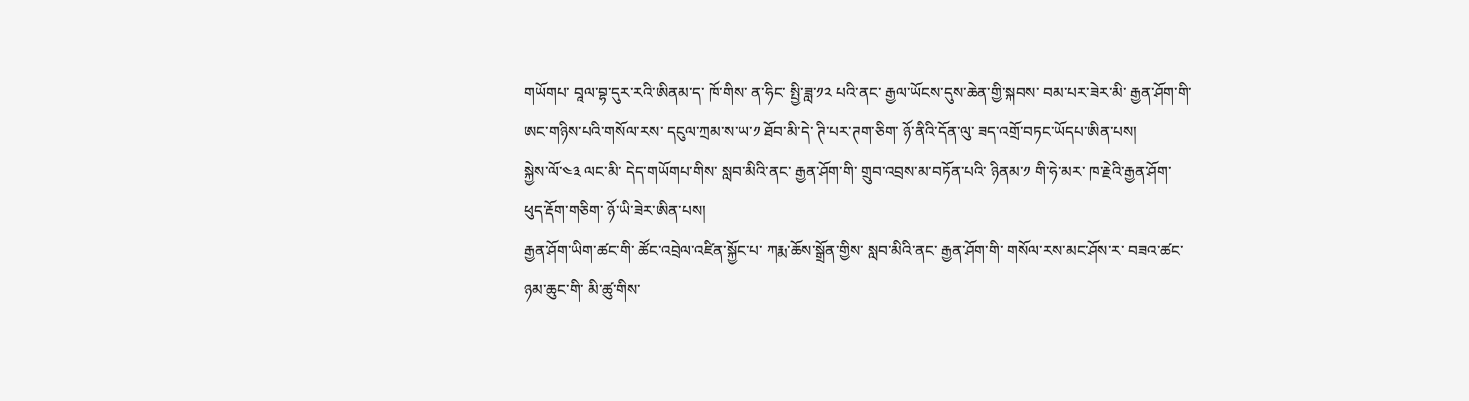གཡོགཔ་ བཱལ་བྷ་དུར་རའི་ཨིནམ་ད་ ཁོ་གིས་ ན་ཧིང་ སྤྱི་ཟླ་༡༢ པའི་ནང་ རྒྱལ་ཡོངས་དུས་ཆེན་གྱི་སྐབས་ བམ་པར་ཟེར་མི་ རྒྱན་ཤོག་གི་ ཨང་གཉིས་པའི་གསོལ་རས་ དངུལ་ཀྲམ་ས་ཡ་༡ ཐོབ་མི་དེ་ ཊི་པར་ཊག་ཅིག་ ཉོ་ནིའི་དོན་ལུ་ ཟད་འགྲོ་བཏང་ཡོདཔ་ཨིན་པས།
སྐྱེས་ལོ་༤༣ ལང་མི་ དེད་གཡོགཔ་གིས་ སླབ་མིའི་ནང་ རྒྱན་ཤོག་གི་ གྲུབ་འབྲས་མ་བཏོན་པའི་ ཉིནམ་༡ གི་ཧེ་མར་ ཁ་རྗེའི་རྒྱན་ཤོག་ཕུད་རྡོག་གཅིག་ ཉོ་ཡི་ཟེར་ཨིན་པས།
རྒྱན་ཤོག་ཡིག་ཚང་གི་ ཚོང་འབྲེལ་འཛིན་སྐྱོང་པ་ ཀརྨ་ཆོས་སྒྲོན་གྱིས་ སླབ་མིའི་ནང་ རྒྱན་ཤོག་གི་ གསོལ་རས་མང་ཤོས་ར་ བཟའ་ཚང་ཉམ་ཆུང་གི་ མི་ཚུ་གིས་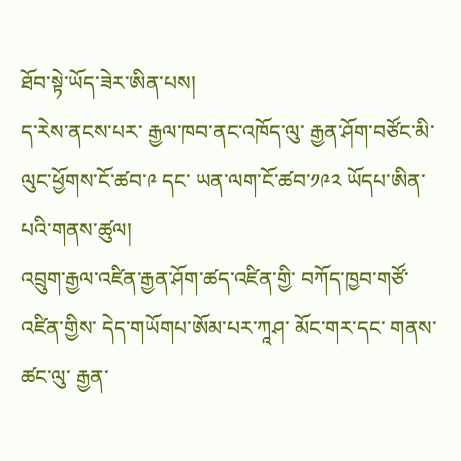ཐོབ་སྟེ་ཡོད་ཟེར་ཨིན་པས།
ད་རེས་ནངས་པར་ རྒྱལ་ཁབ་ནང་འཁོད་ལུ་ རྒྱན་ཤོག་བཙོང་མི་ ལུང་ཕྱོགས་ངོ་ཚབ་༩ དང་ ཡན་ལག་ངོ་ཚབ་༡༩༢ ཡོདཔ་ཨིན་པའི་གནས་ཚུལ།
འབྲུག་རྒྱལ་འཛིན་རྒྱན་ཤོག་ཚད་འཛིན་གྱི་ བཀོད་ཁྱབ་གཙོ་འཛིན་གྱིས་ དེད་གཡོགཔ་ཨོམ་པར་ཀཱཤ་ མོང་གར་དང་ གནས་ཚང་ལུ་ རྒྱན་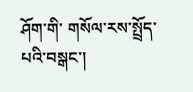ཤོག་གི་ གསོལ་རས་སྤྲོད་པའི་བསྒང་།